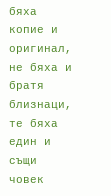бяха копие и оригинал, не бяха и братя близнаци, те бяха един и същи човек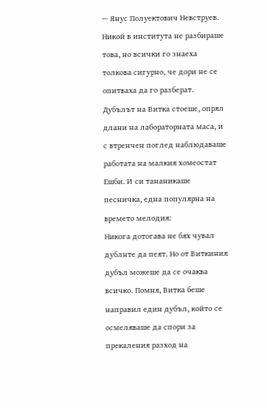— Янус Полуектович Невструев. Никой в института не разбираше това, но всички го знаеха толкова сигурно, че дори не се опитваха да го разберат.
Дубълът на Витка стоеше, опрял длани на лабораторната маса, и с втренчен поглед наблюдаваше работата на малкия хомеостат Ешби. И си тананикаше песничка, една популярна на времето мелодия:
Никога дотогава не бях чувал дублнте да пеят. Но от Виткиния дубъл можеше да се очаква всичко. Помня, Витка беше направил един дубъл, който се осмеляваше да спори за прекаления разход на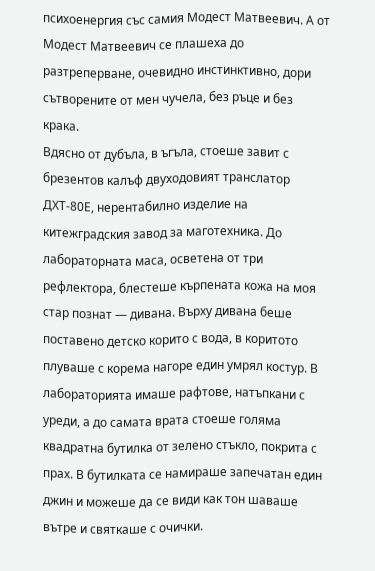психоенергия със самия Модест Матвеевич. А от Модест Матвеевич се плашеха до разтреперване, очевидно инстинктивно, дори сътворените от мен чучела, без ръце и без крака.
Вдясно от дубъла, в ъгъла, стоеше завит с брезентов калъф двуходовият транслатор ДХТ-80Е, нерентабилно изделие на китежградския завод за маготехника. До лабораторната маса, осветена от три рефлектора, блестеше кърпената кожа на моя стар познат — дивана. Върху дивана беше поставено детско корито с вода, в коритото плуваше с корема нагоре един умрял костур. В лабораторията имаше рафтове, натъпкани с уреди, а до самата врата стоеше голяма квадратна бутилка от зелено стъкло, покрита с прах. В бутилката се намираше запечатан един джин и можеше да се види как тон шаваше вътре и святкаше с очички.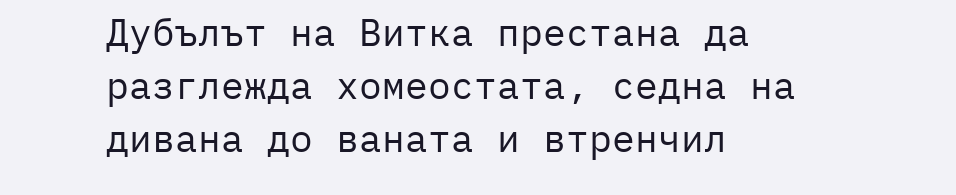Дубълът на Витка престана да разглежда хомеостата, седна на дивана до ваната и втренчил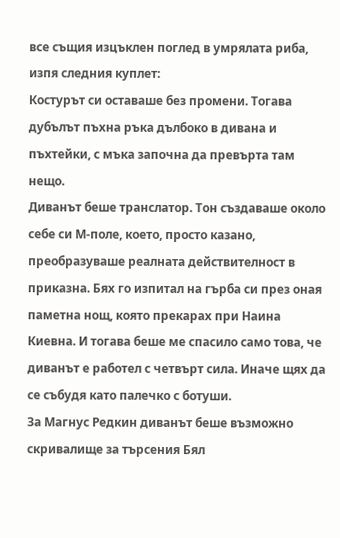все същия изцъклен поглед в умрялата риба, изпя следния куплет:
Костурът си оставаше без промени. Тогава дубълът пъхна ръка дълбоко в дивана и пъхтейки, с мъка започна да превърта там нещо.
Диванът беше транслатор. Тон създаваше около себе си М-поле, което, просто казано, преобразуваше реалната действителност в приказна. Бях го изпитал на гърба си през оная паметна нощ, която прекарах при Наина Киевна. И тогава беше ме спасило само това, че диванът е работел с четвърт сила. Иначе щях да се събудя като палечко с ботуши.
За Магнус Редкин диванът беше възможно скривалище за търсения Бял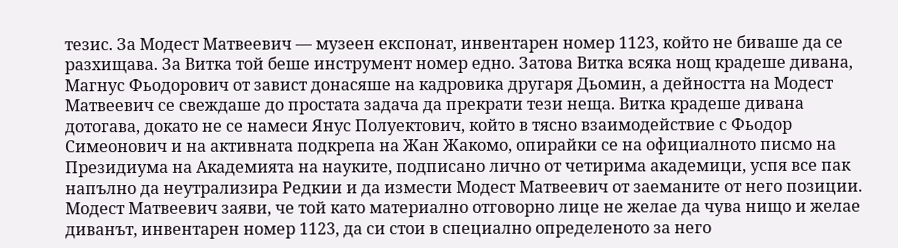тезис. За Модест Матвеевич — музеен експонат, инвентарен номер 1123, който не биваше да се разхищава. За Витка той беше инструмент номер едно. Затова Витка всяка нощ крадеше дивана, Магнус Фьодорович от завист донасяше на кадровика другаря Дьомин, а дейността на Модест Матвеевич се свеждаше до простата задача да прекрати тези неща. Витка крадеше дивана дотогава, докато не се намеси Янус Полуектович, който в тясно взаимодействие с Фьодор Симеонович и на активната подкрепа на Жан Жакомо, опирайки се на официалното писмо на Президиума на Академията на науките, подписано лично от четирима академици, успя все пак напълно да неутрализира Редкии и да измести Модест Матвеевич от заеманите от него позиции. Модест Матвеевич заяви, че той като материално отговорно лице не желае да чува нищо и желае диванът, инвентарен номер 1123, да си стои в специално определеното за него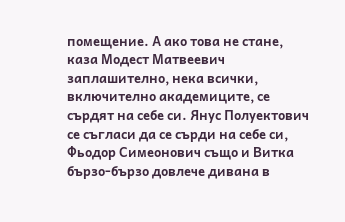помещение. А ако това не стане, каза Модест Матвеевич заплашително, нека всички, включително академиците, се сърдят на себе си. Янус Полуектович се съгласи да се сърди на себе си, Фьодор Симеонович също и Витка бързо-бързо довлече дивана в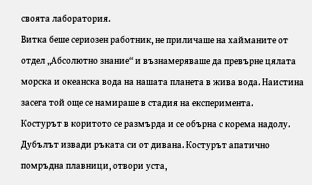своята лаборатория.
Витка беше сериозен работник, не приличаше на хайманите от отдел „Абсолютно знание“ и възнамеряваше да превърне цялата морска и океанска вода на нашата планета в жива вода. Наистина засега той още се намираше в стадия на експеримента.
Костурът в коритото се размърда и се обърна с корема надолу. Дубълът извади ръката си от дивана. Костурът апатично помръдна плавници, отвори уста,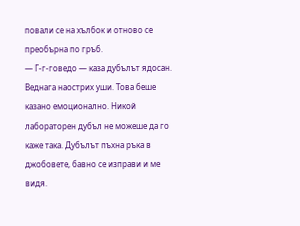повали се на хълбок и отново се преобърна по гръб.
— Г-г-говедо — каза дубълът ядосан.
Веднага наострих уши. Това беше казано емоционално. Никой лабораторен дубъл не можеше да го каже така. Дубълът пъхна ръка в джобовете, бавно се изправи и ме видя.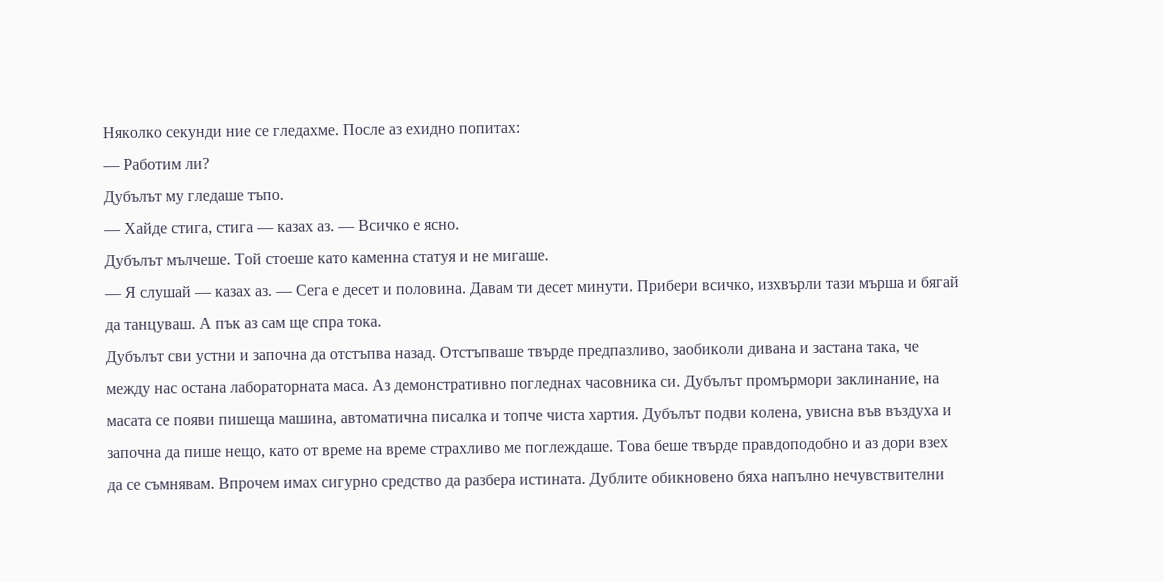Няколко секунди ние се гледахме. После аз ехидно попитах:
— Работим ли?
Дубълът му гледаше тъпо.
— Хайде стига, стига — казах аз. — Всичко е ясно.
Дубълът мълчеше. Той стоеше като каменна статуя и не мигаше.
— Я слушай — казах аз. — Сега е десет и половина. Давам ти десет минути. Прибери всичко, изхвърли тази мърша и бягай да танцуваш. А пък аз сам ще спра тока.
Дубълът сви устни и започна да отстъпва назад. Отстъпваше твърде предпазливо, заобиколи дивана и застана така, че между нас остана лабораторната маса. Аз демонстративно погледнах часовника си. Дубълът промърмори заклинание, на масата се появи пишеща машина, автоматична писалка и топче чиста хартия. Дубълът подви колена, увисна във въздуха и започна да пише нещо, като от време на време страхливо ме поглеждаше. Това беше твърде правдоподобно и аз дори взех да се съмнявам. Впрочем имах сигурно средство да разбера истината. Дублите обикновено бяха напълно нечувствителни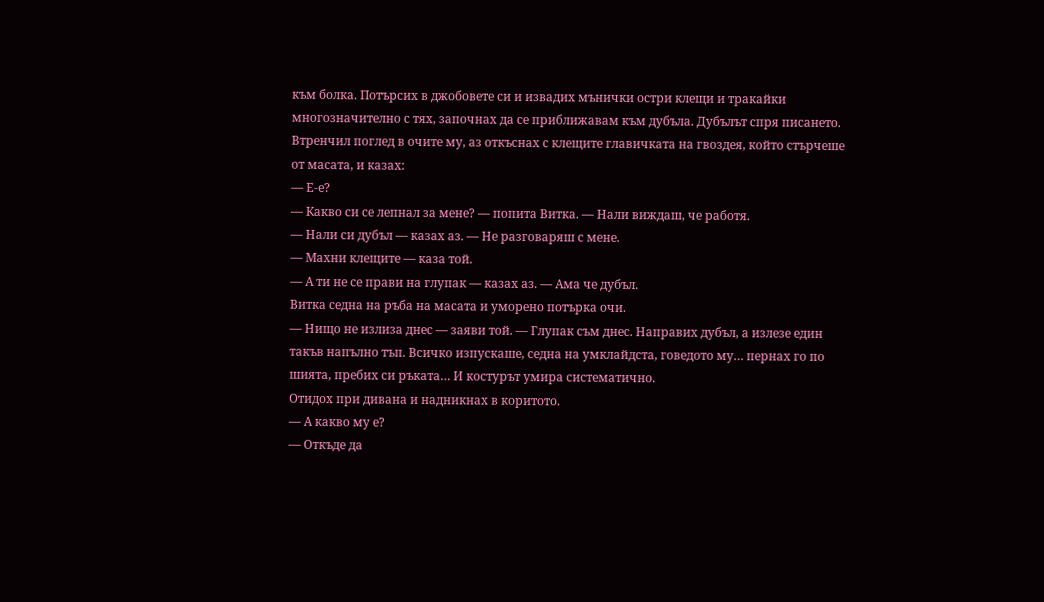към болка. Потърсих в джобовете си и извадих мънички остри клещи и тракайки многозначително с тях, започнах да се приближавам към дубъла. Дубълът спря писането. Втренчил поглед в очите му, аз откъснах с клещите главичката на гвоздея, който стърчеше от масата, и казах:
— Е-е?
— Какво си се лепнал за мене? — попита Витка. — Нали виждаш, че работя.
— Нали си дубъл — казах аз. — Не разговаряш с мене.
— Махни клещите — каза той.
— А ти не се прави на глупак — казах аз. — Ама че дубъл.
Витка седна на ръба на масата и уморено потърка очи.
— Нищо не излиза днес — заяви той. — Глупак съм днес. Направих дубъл, а излезе един такъв напълно тъп. Всичко изпускаше, седна на умклайдста, говедото му… пернах го по шията, пребих си ръката… И костурът умира систематично.
Отидох при дивана и надникнах в коритото.
— А какво му е?
— Откъде да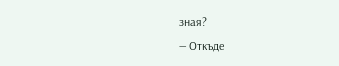зная?
— Откъде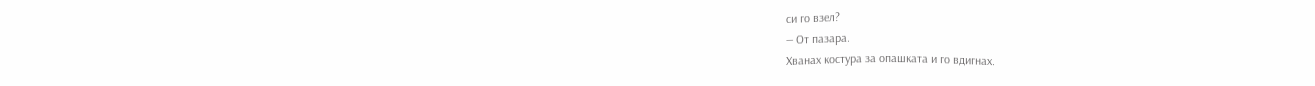си го взел?
— От пазара.
Хванах костура за опашката и го вдигнах.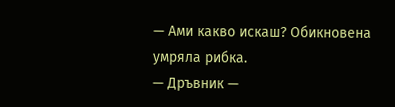— Ами какво искаш? Обикновена умряла рибка.
— Дръвник —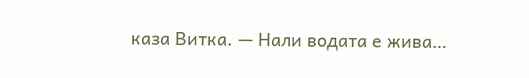каза Витка. — Нали водата е жива…